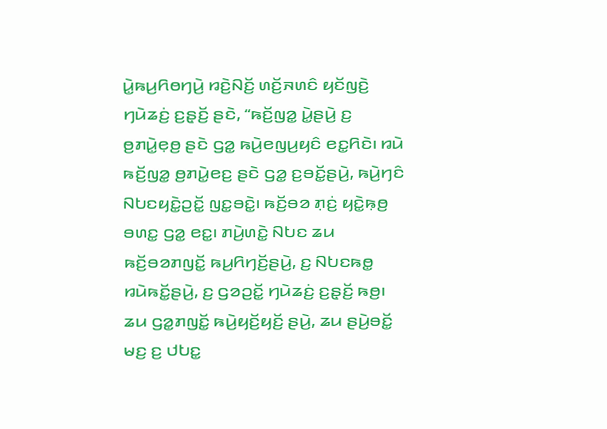ꤣꤧ꤭ꤒꤣ꤬ꤖꤥꤚꤣꤧ꤬ ꤙꤢꤧ꤬ꤡꤢꤩ꤬ ꤛꤢꤩ꤬ꤏꤛꤢꤨ ꤟꤢꤩꤜꤢꤧ꤬ ꤚꤣꤧꤘꤢꤦ꤬ ꤢ꤬ꤔ꤫ꤢꤩ꤬ ꤔꤢꤧ, “ꤒꤢꤩ꤬ꤜꤤ꤭ ꤣꤧ꤭ꤔꤣꤧ꤬ ꤢ꤬ ꤥ꤬ꤊꤣꤧ꤭ꤕ꤫ꤥ꤬ ꤔꤢꤧ ꤞꤤ꤭ ꤒꤣꤧ꤬ꤕꤜꤣ꤬ꤟꤢꤨ ꤕꤢ꤭ꤖꤢꤧ꤯ ꤙꤣꤧ ꤒꤢꤩ꤬ꤜꤤ꤭ ꤥ꤬ꤊꤣꤧ꤭ꤕꤢ꤬ ꤔꤢꤧ ꤞꤤ꤭ ꤢ꤬ꤋꤢꤩ꤭ꤔꤣꤧ꤬, ꤒꤣꤧ꤬ꤚꤢꤨ ꤡꤝꤢꤟꤢꤧ꤭ꤑꤢꤩ꤭ ꤜꤢ꤭ꤋꤢꤧ꤭꤯ ꤒꤢꤩ꤬ꤋꤤ ꤊ꤫ꤢꤦ꤬ ꤟꤢꤧ꤭ꤒ꤫ꤥ꤬ ꤋꤛꤢ꤭ ꤞꤤ꤭ ꤕꤢ꤭꤯ ꤊꤣꤧ꤬ꤛꤢꤧ꤭ ꤡꤝꤢ ꤘꤣ ꤒꤢꤩ꤬ꤋꤤꤊꤜꤢꤩ꤭ ꤒꤣ꤬ꤖꤚꤢꤩ꤬ꤔꤣꤧ꤬, ꤢ꤬ ꤡꤝꤢꤒꤥ꤭ ꤙꤣꤧꤒꤢꤩ꤭ꤔꤣꤧ꤬, ꤢ꤬ ꤞꤤꤑꤢꤩ꤭ ꤚꤣꤧꤘꤢꤦ꤬ ꤢ꤬ꤔ꤫ꤢꤩ꤬ ꤒꤥ꤬꤯
ꤘꤣ ꤞꤤ꤭ꤊꤜꤢꤩ꤭ ꤒꤣꤧ꤬ꤟꤢꤩ꤬ꤟꤢꤩ꤬ ꤔꤣꤧ꤬, ꤘꤣ ꤔꤣꤧ꤬ꤋꤢꤩ꤭ ꤗꤢ꤬ ꤢ꤬ ꤓꤝꤢ꤭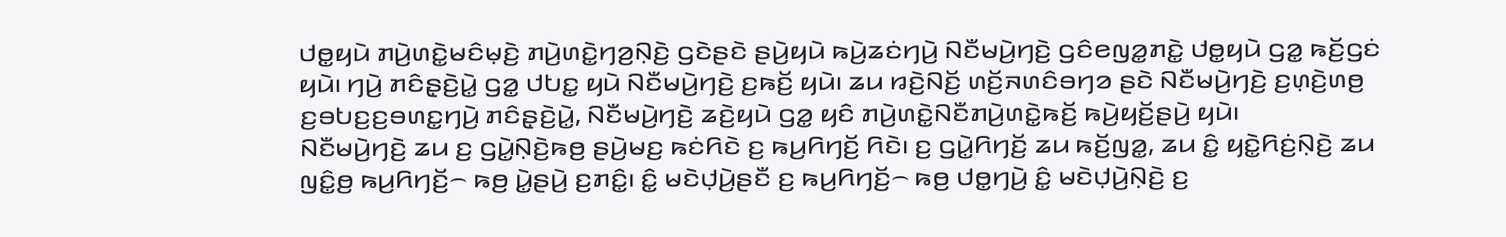ꤓꤥ꤭ꤟꤣꤧ ꤊꤣꤧ꤬ꤛꤢꤧ꤭ꤗꤢꤨꤗ꤫ꤢꤧ꤬ ꤊꤣꤧ꤬ꤛꤢꤧ꤭ꤚꤤ꤬ꤡ꤫ꤢꤧ꤬ ꤞꤢꤧꤔꤢꤧ ꤔꤣꤧ꤬ꤟꤣꤧ ꤒꤣꤧ꤬ꤘꤢꤦꤚꤣꤧ꤬ ꤡꤢꤪꤗꤣꤧ꤬ꤚꤢꤧ꤬ ꤞꤢꤨꤕꤜꤤ꤭ꤊꤢꤧ꤭ ꤓꤥ꤭ꤟꤣꤧ ꤞꤤ꤭ ꤒꤢꤩ꤬ꤞꤢꤦ ꤟꤣꤧ꤯ ꤚꤣꤧ꤬ ꤊꤢꤨꤔ꤫ꤢꤧ꤬ꤣꤧ꤭ ꤞꤤ꤭ ꤓꤝꤢ꤭ ꤟꤣꤧ ꤡꤢꤪꤗꤣꤧ꤬ꤚꤢꤧ꤬ ꤢ꤬ꤒꤢꤩ꤬ ꤟꤣꤧ꤯ ꤘꤣ ꤙꤢꤧ꤬ꤡꤢꤩ꤬ ꤛꤢꤩ꤬ꤏꤛꤢꤨꤋꤚꤤ ꤔꤢꤧ ꤡꤢꤪꤗꤣꤧ꤬ꤚꤢꤧ꤬ ꤢ꤬ꤛ꤫ꤢꤧ꤬ꤛꤥ꤬ ꤢ꤬ꤋꤝꤢ꤬ꤢ꤬ꤋꤛꤢ꤭ꤚꤣꤧ꤬ ꤊꤢꤨꤔ꤫ꤢꤧ꤬ꤣꤧ꤭, ꤡꤢꤪꤗꤣꤧ꤬ꤚꤢꤧ꤬ ꤘꤢꤧ꤬ꤟꤣꤧ ꤞꤤ꤭ ꤟꤢꤨ ꤊꤣꤧ꤬ꤛꤢꤧ꤭ꤡꤢꤪꤊꤣꤧ꤬ꤛꤢꤧ꤭ꤒꤢꤩ꤬ ꤒꤣꤧ꤬ꤟꤢꤩ꤬ꤔꤣꤧ꤬ ꤟꤣꤧ꤯
ꤡꤢꤪꤗꤣꤧ꤬ꤚꤢꤧ꤬ ꤘꤣ ꤢ꤬ ꤞꤣꤧ꤭ꤡ꤫ꤢꤧ꤬ꤒꤥ꤬ ꤔꤣꤧ꤬ꤗꤢ꤬ ꤒꤢꤦꤖꤢꤧ ꤢ꤬ ꤒꤣ꤬ꤖꤚꤢꤩ꤬ ꤖꤢꤧ꤯ ꤢ꤬ ꤞꤣꤧ꤭ꤖꤚꤢꤩ꤬ ꤘꤣ ꤒꤢꤩ꤬ꤜꤤ꤭, ꤘꤣ ꤢꤨ꤭ ꤟꤢꤧ꤭ꤖꤢꤦ꤬ꤡ꤫ꤢꤧ꤬ ꤘꤣ ꤜꤢꤨ꤭ꤥ꤬ ꤒꤣ꤬ꤖꤚꤢꤩ꤬꤮ ꤒꤥ꤬ ꤣꤧ꤭ꤔꤣꤧ꤬ ꤢ꤬ꤊꤢꤨ꤭꤯ ꤢꤨ꤭ ꤗꤢꤧꤓ꤫ꤣꤧ꤬ꤔꤢꤪ ꤢ꤬ ꤒꤣ꤬ꤖꤚꤢꤩ꤬꤮ ꤒꤥ꤬ ꤓꤥ꤭ꤚꤣꤧ꤬ ꤢꤨ꤭ ꤗꤢꤧꤓ꤫ꤣꤧ꤬ꤡ꤫ꤢꤧ꤬ ꤢ꤬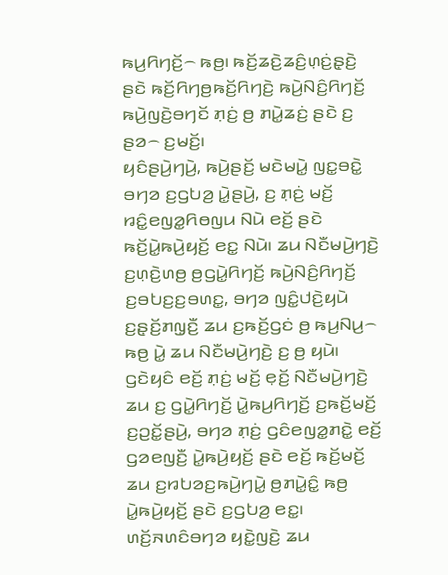ꤒꤣ꤬ꤖꤚꤢꤩ꤬꤮ ꤒꤥ꤬꤯ ꤒꤢꤩ꤬ꤘꤢꤧ꤬ꤘꤢꤨ꤬ꤛ꤫ꤢꤦ꤬ꤔ꤫ꤢꤧ꤬ ꤔꤢꤧ ꤒꤢꤩ꤬ꤖꤚꤥ꤬ꤒꤢꤩ꤬ꤖꤚꤢꤧ꤬ ꤒꤣꤧ꤬ꤡꤢꤨ꤬ꤖꤚꤢꤩ꤬ ꤒꤣꤧ꤬ꤜꤢꤧ꤬ꤋꤚꤢꤩ ꤊ꤫ꤢꤦ꤬ ꤥ꤬ ꤊꤣꤧ꤭ꤘꤢꤦ꤬ ꤔꤢꤧ ꤢ꤬ ꤔꤤ꤮ ꤢ꤬ꤗꤢꤩ꤬꤯
ꤟꤢꤨꤔꤣꤧ꤬ꤚꤣꤧ꤬, ꤒꤣꤧ꤬ꤔꤢꤩ꤬ ꤗꤢꤧꤗꤣꤧ꤭ ꤜꤢ꤭ꤋꤢꤧ꤭ ꤋꤚꤤ ꤢ꤬ꤞꤝꤤ꤬ ꤣꤧ꤭ꤔꤣꤧ꤬, ꤢ꤬ ꤊ꤫ꤢꤦ꤬ ꤗꤢꤩ꤬ ꤙꤢꤨ꤭ꤕꤜꤤ꤭ꤖꤥꤜꤣ ꤡꤣꤧ ꤕꤢꤩ꤬ ꤔꤢꤧ ꤒꤢꤩ꤬ꤣꤧ꤭ꤒꤣꤧ꤬ꤟꤢꤩ꤬ ꤕꤢ꤭ ꤡꤣꤧ꤯ ꤘꤣ ꤡꤢꤪꤗꤣꤧ꤬ꤚꤢꤧ꤬ ꤢ꤬ꤛ꤫ꤢꤧ꤬ꤛꤥ꤬ ꤥ꤬ꤞꤣꤧ꤭ꤖꤚꤢꤩ꤬ ꤒꤣꤧ꤬ꤡꤢꤨ꤬ꤖꤚꤢꤩ꤬ ꤢ꤬ꤋꤝꤢ꤬ꤢ꤬ꤋꤛꤢ꤭, ꤋꤚꤤ ꤜꤢꤨ꤭ꤓꤢꤧ꤬ꤟꤣꤧ ꤢ꤬ꤔ꤫ꤢꤩ꤬ꤊꤜ꤫ꤢꤪ꤬ ꤘꤣ ꤢ꤬ꤒꤢꤩ꤬ꤞꤢꤦ ꤥ꤬ ꤒꤣ꤬ꤡꤣ꤬꤮ ꤒꤥ꤬ ꤣꤧ꤭ ꤘꤣ ꤡꤢꤪꤗꤣꤧ꤬ꤚꤢꤧ꤬ ꤢ꤬ ꤥ꤬ ꤟꤣꤧ꤯ ꤞꤢꤧꤟꤢꤨ ꤕꤢꤩ꤬ ꤊ꤫ꤢꤦ꤬ ꤗꤢꤩ꤬ ꤕ꤫ꤢꤩ꤬ ꤡꤢꤪꤗꤣꤧ꤬ꤚꤢꤧ꤬ ꤘꤣ ꤢ꤬ ꤞꤣꤧ꤭ꤖꤚꤢꤩ꤬ ꤣꤧ꤭ꤒꤣ꤬ꤖꤚꤢꤩ꤬ ꤢ꤬ꤒꤢꤩ꤬ꤗꤢꤩ꤬ ꤢ꤬ꤑꤢꤩ꤭ꤔꤣꤧ꤬, ꤋꤚꤤ ꤊ꤫ꤢꤦ꤬ ꤞꤢꤨꤕꤜꤤ꤭ꤊꤢꤧ꤭ ꤕꤢꤩ꤬ ꤞꤤꤕꤜꤢꤪ꤬ ꤣꤧ꤭ꤒꤣꤧ꤬ꤟꤢꤩ꤬ ꤔꤢꤧ ꤕꤢꤩ꤬ ꤒꤢꤩ꤬ꤗꤢꤩ꤬ ꤘꤣ ꤢ꤬ꤙꤝꤤꤢ꤬ꤒꤣꤧ꤬ꤚꤣꤧ꤭ ꤥ꤬ꤊꤣꤧ꤭ꤢꤨ꤭ ꤒꤥ꤬ ꤣꤧ꤭ꤒꤣꤧ꤬ꤟꤢꤩ꤬ ꤔꤢꤧ ꤢ꤬ꤞꤝꤤ꤬ ꤕꤢ꤭꤯
ꤛꤢꤩ꤬ꤏꤛꤢꤨꤋꤚꤤ ꤟꤢꤧ꤭ꤜꤢꤧ꤬ ꤘꤣ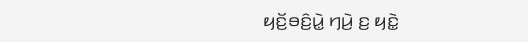ꤟꤢꤩ꤬ꤋꤢꤨ꤬ꤣꤧ꤭ ꤚꤣꤧ꤬ ꤢ꤬ ꤟꤢꤧ꤭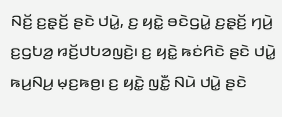ꤡꤢꤩ꤬ ꤢ꤬ꤔ꤫ꤢꤩ꤬ ꤔꤢꤧ ꤓꤣꤧ꤭, ꤢ꤬ ꤟꤢꤧ꤭ ꤋꤢꤧꤞꤣꤧ꤭ ꤢ꤬ꤔ꤫ꤢꤩ꤬ ꤚꤣꤧ꤬ ꤢ꤬ꤞꤝꤤ꤬ ꤙꤢꤩ꤬ꤓꤝꤤꤜꤢꤧ꤬꤯ ꤢ꤬ ꤟꤢꤧ꤭ ꤒꤢꤦꤖꤢꤧ ꤔꤢꤧ ꤓꤣꤧ꤭ ꤒꤣ꤬ꤡꤣ꤬ ꤗ꤫ꤢ꤬ꤒꤥ꤬꤯ ꤢ꤬ ꤟꤢꤧ꤭ ꤜꤢꤪ꤭ ꤡꤣꤧ ꤓꤣꤧ꤭ ꤔꤢꤧ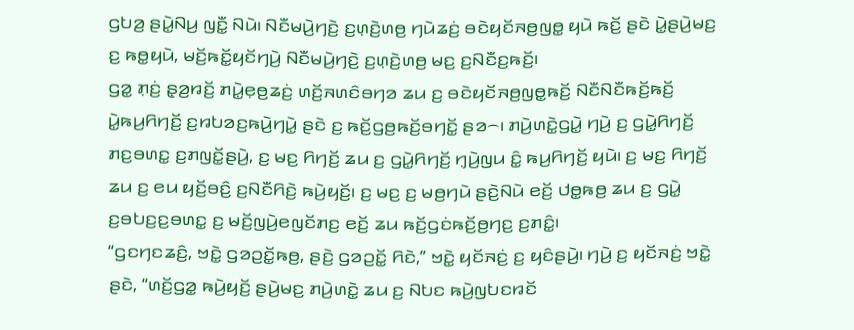ꤞꤝꤤ꤬ ꤔꤣꤧ꤭ꤡꤣ꤬ ꤜꤢꤪ꤭ ꤡꤣꤧ꤯ ꤡꤢꤪꤗꤣꤧ꤬ꤚꤢꤧ꤬ ꤢ꤬ꤛ꤫ꤢꤧ꤬ꤛꤥ꤬ ꤚꤣꤧꤘꤢꤦ꤬ ꤋꤢꤧꤟꤢꤩꤏꤥ꤬ꤜꤥ꤭ ꤟꤣꤧ ꤒꤢꤩ꤬ ꤔꤢꤧ ꤣꤧ꤭ꤔꤣꤧ꤬ꤗꤢ꤬ ꤢ꤬ ꤒꤥ꤭ꤟꤣꤧ, ꤗꤢꤩ꤬ꤒꤢꤩ꤭ꤟꤢꤩꤚꤣꤧ꤬ ꤡꤢꤪꤗꤣꤧ꤬ꤚꤢꤧ꤬ ꤢ꤬ꤛ꤫ꤢꤧ꤬ꤛꤥ꤬ ꤗꤢ꤬ ꤢ꤬ꤡꤢꤪꤢ꤬ꤒꤢꤩ꤬꤯
ꤞꤤ꤭ ꤊ꤫ꤢꤦ꤬ ꤔ꤫ꤤ꤬ꤙꤢꤩ꤬ ꤊꤣꤧ꤭ꤕ꤫ꤥ꤬ꤘꤢꤦ꤬ ꤛꤢꤩ꤬ꤏꤛꤢꤨꤋꤚꤤ ꤘꤣ ꤢ꤬ ꤋꤢꤧꤟꤢꤩꤏꤥ꤬ꤜꤥ꤭ꤒꤢꤩ꤬ ꤡꤢꤪꤡꤢꤪꤒꤢꤩ꤬ꤒꤢꤩ꤬ ꤣꤧ꤭ꤒꤣ꤬ꤖꤚꤢꤩ꤬ ꤢ꤬ꤙꤝꤤꤢ꤬ꤒꤣꤧ꤬ꤚꤣꤧ꤭ ꤔꤢꤧ ꤢ꤬ ꤒꤢꤩ꤬ꤞꤥ꤬ꤒꤢꤩ꤬ꤋꤚꤢꤩ꤭ ꤔꤤ꤮꤯ ꤊꤣꤧ꤬ꤛꤢꤧ꤭ꤞꤣꤧ꤭ ꤚꤣꤧ꤬ ꤢ꤬ ꤞꤣꤧ꤭ꤖꤚꤢꤩ꤬ ꤊꤢ꤬ꤋꤛꤢ꤭ ꤢ꤬ꤊꤜꤢꤩ꤭ꤔꤣꤧ꤬, ꤢ꤬ ꤗꤢ꤬ ꤖꤚꤢꤩ꤬ ꤘꤣ ꤢ꤬ ꤞꤣꤧ꤭ꤖꤚꤢꤩ꤬ ꤚ꤫ꤣꤧ꤬ꤜꤣ ꤢꤨ꤭ ꤒꤣ꤬ꤖꤚꤢꤩ꤬ ꤟꤣꤧ꤯ ꤢ꤬ ꤗꤢ꤬ ꤖꤚꤢꤩ꤬ ꤘꤣ ꤢ꤬ ꤕꤣ ꤟꤢꤩ꤬ꤋꤢꤨ꤬ ꤢ꤬ꤡꤢꤪꤖꤢꤧ꤬ ꤒꤣꤧ꤬ꤟꤢꤩ꤬꤯ ꤢ꤬ ꤗꤢ꤬ ꤢ꤬ ꤗꤥ꤬ꤚꤣꤧ ꤔꤢꤧ꤬ꤡꤣꤧ ꤕꤢꤩ꤬ ꤓꤥ꤭ꤒꤥ꤬ ꤘꤣ ꤢ꤬ ꤞꤣꤧ꤭ ꤢ꤬ꤋꤝꤢ꤬ꤢ꤬ꤋꤛꤢ꤭ ꤢ꤬ ꤗꤢꤩ꤬ꤜꤣꤧ꤬ꤕꤜꤢꤩꤊꤢ꤬ ꤕꤢꤩ꤬ ꤘꤣ ꤒꤢꤩ꤬ꤞꤢꤦꤒꤢꤩ꤬ꤥ꤬ꤚꤢ꤬ ꤢ꤬ꤊꤢꤨ꤭꤯
“ꤞꤢꤚꤢꤘꤢꤨ꤬, ꤠꤢꤧ꤭ ꤞꤤꤑꤢꤩ꤭ꤒꤥ꤬, ꤔꤢꤧ꤬ ꤞꤤꤑꤢꤩ꤭ ꤖꤢꤧ,” ꤠꤢꤧ꤭ ꤟꤢꤩꤏꤢꤦ꤬ ꤢ꤬ ꤟꤢꤨꤔꤣꤧ꤬꤯ ꤚꤣꤧ꤬ ꤢ꤬ ꤟꤢꤩꤏꤢꤦ꤬ ꤠꤢꤧ꤭ ꤔꤢꤧ, “ꤛꤢꤩ꤬ꤞꤤ꤭ ꤒꤣꤧ꤬ꤟꤢꤩ꤬ ꤔꤣꤧ꤬ꤗꤢ꤬ ꤊꤣꤧ꤬ꤛꤢꤧ꤭ ꤘꤣ ꤢ꤬ ꤡꤝꤢ ꤒꤣꤧ꤬ꤜꤝꤢꤙꤢꤩ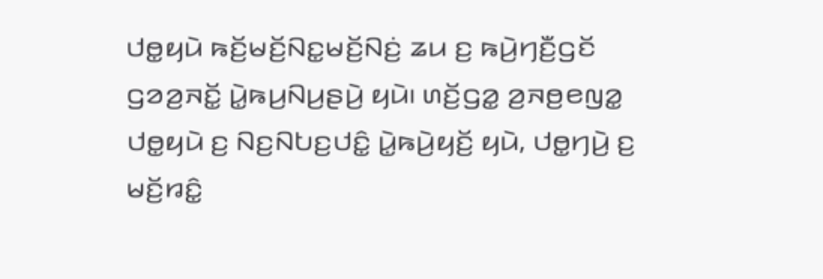ꤓꤥ꤭ꤟꤣꤧ ꤒꤢꤩ꤬ꤗꤢꤩ꤬ꤡꤢ꤭ꤗꤢꤩ꤬ꤡꤢꤦ꤬ ꤘꤣ ꤢ꤬ ꤒꤣꤧ꤬ꤚꤢꤪ꤬ꤞꤢꤩ ꤞꤤꤤ꤬ꤏꤢꤩ꤭ ꤣꤧ꤭ꤒꤣ꤬ꤡꤣ꤬ꤔꤣꤧ꤬ ꤟꤣꤧ꤯ ꤛꤢꤩ꤬ꤞꤤ꤭ ꤤ꤬ꤏꤥ꤬ꤕꤜꤤ꤭ ꤓꤥ꤭ꤟꤣꤧ ꤢ꤬ ꤡꤢ꤬ꤡꤝꤢ꤬ꤓꤢꤨ꤭ ꤣꤧ꤭ꤒꤣꤧ꤬ꤟꤢꤩ꤬ ꤟꤣꤧ, ꤓꤥ꤭ꤚꤣꤧ꤬ ꤢ꤬ ꤗꤢꤩ꤬ꤙꤢꤨ꤭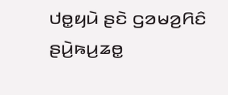ꤓꤥ꤭ꤟꤣꤧ ꤔꤢꤧ ꤞꤤꤗꤤ꤬ꤖꤢꤨ ꤔꤣꤧ꤬ꤒꤣ꤬ꤘꤥ꤭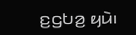ꤢ꤬ꤞꤝꤤ꤬ ꤟꤣꤧ꤯